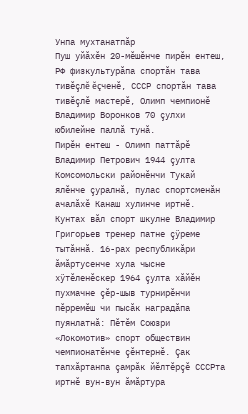Унпа мухтанатпăр
Пуш уйăхĕн 20-мĕшĕнче пирĕн ентеш, РФ физкультурăпа спортăн тава тивĕçлĕ ĕçченĕ, СССР спортăн тава тивĕçлĕ мастерĕ, Олимп чемпионĕ Владимир Воронков 70 çулхи юбилейне паллă тунă.
Пирĕн ентеш - Олимп паттăрĕ
Владимир Петрович 1944 çулта Комсомольски районĕнчи Тукай ялĕнче çуралнă, пулас спортсменăн ачалăхĕ Канаш хулинче иртнĕ. Кунтах вăл спорт шкулне Владимир Григорьев тренер патне çÿреме тытăннă. 16-рах республикăри ăмăртусенче хула чысне хÿтĕленĕскер 1964 çулта хăйĕн пухмачне çĕр-шыв турнирĕнчи пĕрремĕш чи пысăк наградăпа пуянлатнă: Пĕтĕм Союзри «Локомотив» спорт обществин чемпионатĕнче çĕнтернĕ. Çак тапхăртанпа çамрăк йĕлтĕрçĕ СССРта иртнĕ вун-вун ăмăртура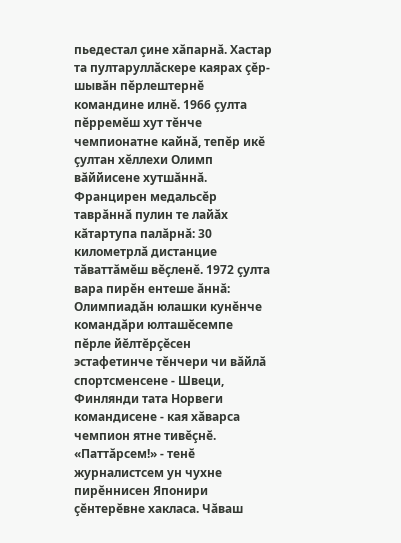пьедестал çине хăпарнă. Хастар та пултаруллăскере каярах çĕр-шывăн пĕрлештернĕ командине илнĕ. 1966 çулта пĕрремĕш хут тĕнче чемпионатне кайнă, тепĕр икĕ çултан хĕллехи Олимп вăййисене хутшăннă. Францирен медальсĕр таврăннă пулин те лайăх кăтартупа палăрнă: 30 километрлă дистанцие тăваттăмĕш вĕçленĕ. 1972 çулта вара пирĕн ентеше ăннă: Олимпиадăн юлашки кунĕнче командăри юлташĕсемпе пĕрле йĕлтĕрçĕсен эстафетинче тĕнчери чи вăйлă спортсменсене - Швеци, Финлянди тата Норвеги командисене - кая хăварса чемпион ятне тивĕçнĕ. «Паттăрсем!» - тенĕ журналистсем ун чухне пирĕннисен Японири çĕнтерĕвне хакласа. Чăваш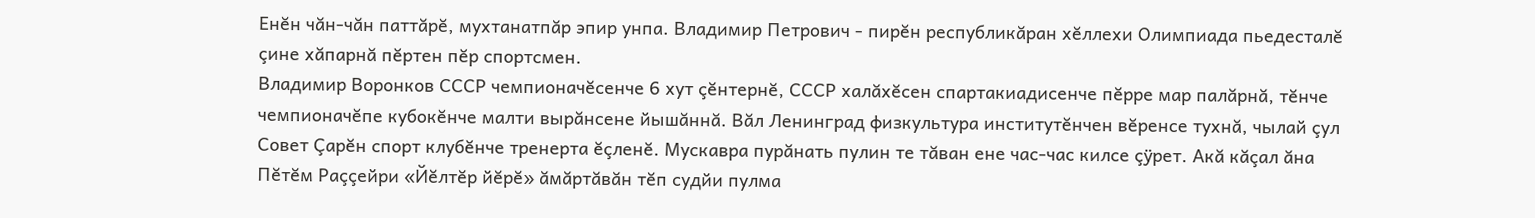Енĕн чăн-чăн паттăрĕ, мухтанатпăр эпир унпа. Владимир Петрович - пирĕн республикăран хĕллехи Олимпиада пьедесталĕ çине хăпарнă пĕртен пĕр спортсмен.
Владимир Воронков СССР чемпионачĕсенче 6 хут çĕнтернĕ, СССР халăхĕсен спартакиадисенче пĕрре мар палăрнă, тĕнче чемпионачĕпе кубокĕнче малти вырăнсене йышăннă. Вăл Ленинград физкультура институтĕнчен вĕренсе тухнă, чылай çул Совет Çарĕн спорт клубĕнче тренерта ĕçленĕ. Мускавра пурăнать пулин те тăван ене час-час килсе çÿрет. Акă кăçал ăна Пĕтĕм Раççейри «Йĕлтĕр йĕрĕ» ăмăртăвăн тĕп судйи пулма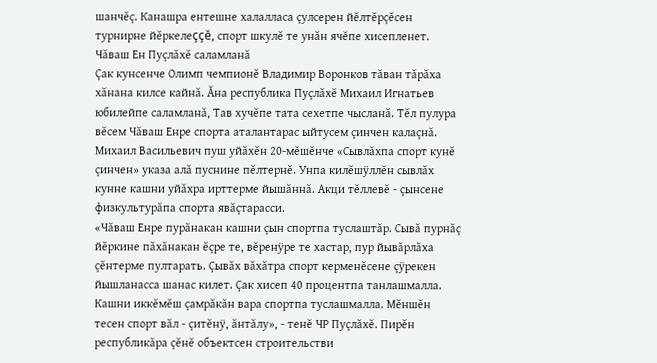шанчĕç. Канашра ентешне халалласа çулсерен йĕлтĕрçĕсен турнирне йĕркелеççĕ, спорт шкулĕ те унăн ячĕпе хисепленет.
Чăваш Ен Пуçлăхĕ саламланă
Çак кунсенче Олимп чемпионĕ Владимир Воронков тăван тăрăха хăнана килсе кайнă. Ăна республика Пуçлăхĕ Михаил Игнатьев юбилейпе саламланă, Тав хучĕпе тата сехетпе чысланă. Тĕл пулура вĕсем Чăваш Енре спорта аталантарас ыйтусем çинчен калаçнă. Михаил Васильевич пуш уйăхĕн 20-мĕшĕнче «Сывлăхпа спорт кунĕ çинчен» указа алă пуснине пĕлтернĕ. Унпа килĕшÿллĕн сывлăх кунне кашни уйăхра ирттерме йышăннă. Акци тĕллевĕ - çынсене физкультурăпа спорта явăçтарасси.
«Чăваш Енре пурăнакан кашни çын спортпа туслаштăр. Сывă пурнăç йĕркине пăхăнакан ĕçре те, вĕренÿре те хастар, пур йывăрлăха çĕнтерме пултарать. Çывăх вăхăтра спорт керменĕсене çÿрекен йышланасса шанас килет. Çак хисеп 40 процентпа танлашмалла. Кашни иккĕмĕш çамрăкăн вара спортпа туслашмалла. Мĕншĕн тесен спорт вăл - çитĕнÿ, ăнтăлу», - тенĕ ЧР Пуçлăхĕ. Пирĕн республикăра çĕнĕ объектсен строительстви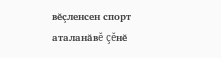вĕçленсен спорт аталанăвĕ çĕнĕ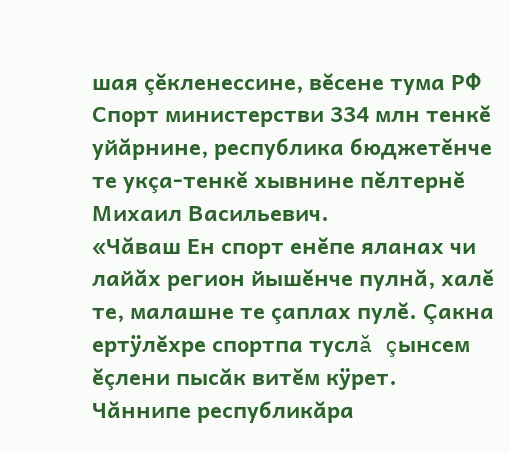шая çĕкленессине, вĕсене тума РФ Спорт министерстви 334 млн тенкĕ уйăрнине, республика бюджетĕнче те укçа-тенкĕ хывнине пĕлтернĕ Михаил Васильевич.
«Чăваш Ен спорт енĕпе яланах чи лайăх регион йышĕнче пулнă, халĕ те, малашне те çаплах пулĕ. Çакна ертÿлĕхре спортпа туслă çынсем ĕçлени пысăк витĕм кÿрет. Чăннипе республикăра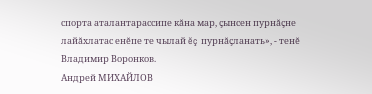спорта аталантарассипе кăна мар, çынсен пурнăçне лайăхлатас енĕпе те чылай ĕç пурнăçланать», - тенĕ Владимир Воронков.
Андрей МИХАЙЛОВ